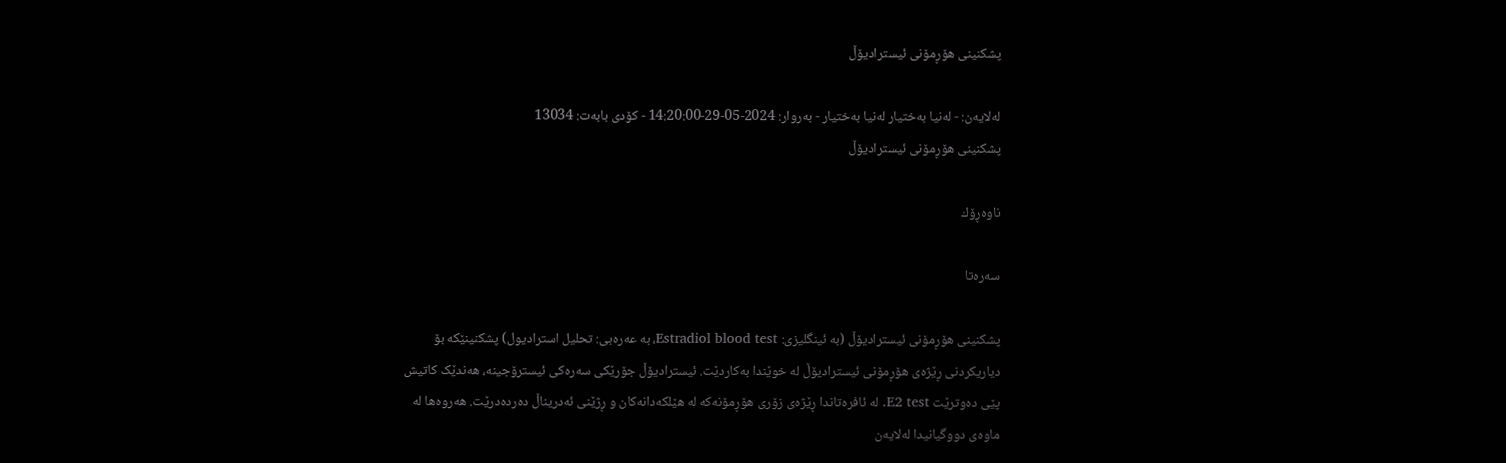پشکنینی هۆڕمۆنی ئیسترادیۆڵ

له‌لایه‌ن: - لەنیا بەختیار لەنیا بەختیار - به‌روار: 2024-05-29-14:20:00 - کۆدی بابەت: 13034
پشکنینی هۆڕمۆنی ئیسترادیۆڵ

ناوه‌ڕۆك

سەرەتا

پشکنینی هۆڕمۆنی ئیسترادیۆڵ (بە ئینگلیزی: Estradiol blood test، بە عەرەبی: تحلیل استرادیول) پشکنینێکە بۆ دیاریکردنی ڕێژەی هۆڕمۆنی ئیسترادیۆڵ لە خوێندا بەکاردێت. ئیسترادیۆڵ جۆرێکی سەرەکی ئیسترۆجینە، هەندێک کاتیش پێی دەوترێت E2 test. لە ئافرەتاندا ڕێژەی زۆری هۆڕمۆنەکە لە هێلکەدانەکان و ڕژێنی ئەدریناڵ دەردەدرێت. هەروەها لە ماوەی دووگیانیدا لەلایەن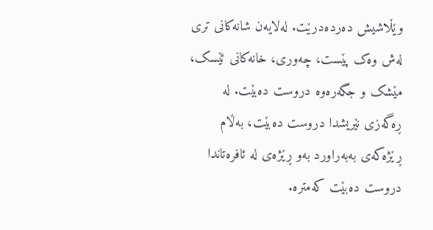وێڵاشیش دەردەدرێت. لەلایەن شانەکانی تری لەش وەک پێست، چەوری، خانەکانی ئێسک، مێشک و جگەرەوە دروست دەبێت. لە ڕەگەزی نێریشدا دروست دەبێت، بەڵام ڕێژەکەی بەبەراورد بەو ڕێژەی لە ئافرەتاندا دروست دەبێت کەمترە.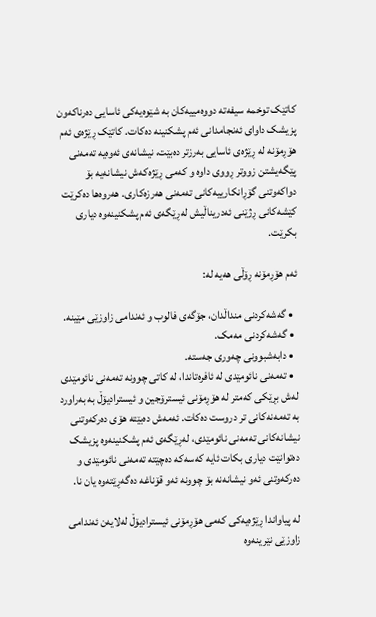کاتێک توخمە سیفەتە دووەمییەکان بە شێوەیەکی ئاسایی دەرناکەون پزیشک داوای ئەنجامدانی ئەم پشکنینە دەکات. کاتێک ڕێژەی ئەم هۆڕمۆنە لە ڕێژەی ئاسایی بەرزتر دەبێت، نیشانەی ئەوەیە تەمەنی پێگەیشتن زووتر ڕووی داوە و کەمی ڕێژەکەش نیشانەیە بۆ دواکەوتنی گۆڕانکارییەکانی تەمەنی هەرزەکاری. هەروەها دەکرێت کێشەکانی ڕژێنی ئەدریناڵیش لەڕێگەی ئەم پشکنینەوە دیاری بکرێت.

ئەم هۆڕمۆنە ڕۆڵی هەیە لە:

  • گەشەکردنی منداڵدان، جۆگەی فالوب و ئەندامی زاوزێی مێینە.
  • گەشەکردنی مەمک.
  • دابەشبوونی چەوری جەستە.
  • تەمەنی نائومێدی لە ئافرەتاندا، لە کاتی چوونە تەمەنی نائومێدی لەش بڕێکی کەمتر لە هۆڕمۆنی ئیسترۆجین و ئیسترادیۆڵ بە بەراورد بە تەمەنەکانی تر دروست دەکات. ئەمەش دەبێتە هۆی دەرکەوتنی نیشانەکانی تەمەنی نائومێدی، لەڕێگەی ئەم پشکنینەوە پزیشک دەتوانێت دیاری بکات ئایە کەسەکە دەچێتە تەمەنی نائومێدی و دەرکەوتنی ئەو نیشانەنە بۆ چوونە ئەو قۆناغە دەگەڕێتەوە یان نا.

لە پیاواندا ڕێژەیەکی کەمی هۆڕمۆنی ئیسترادیۆڵ لەلایەن ئەندامی زاوزێی نێرینەوە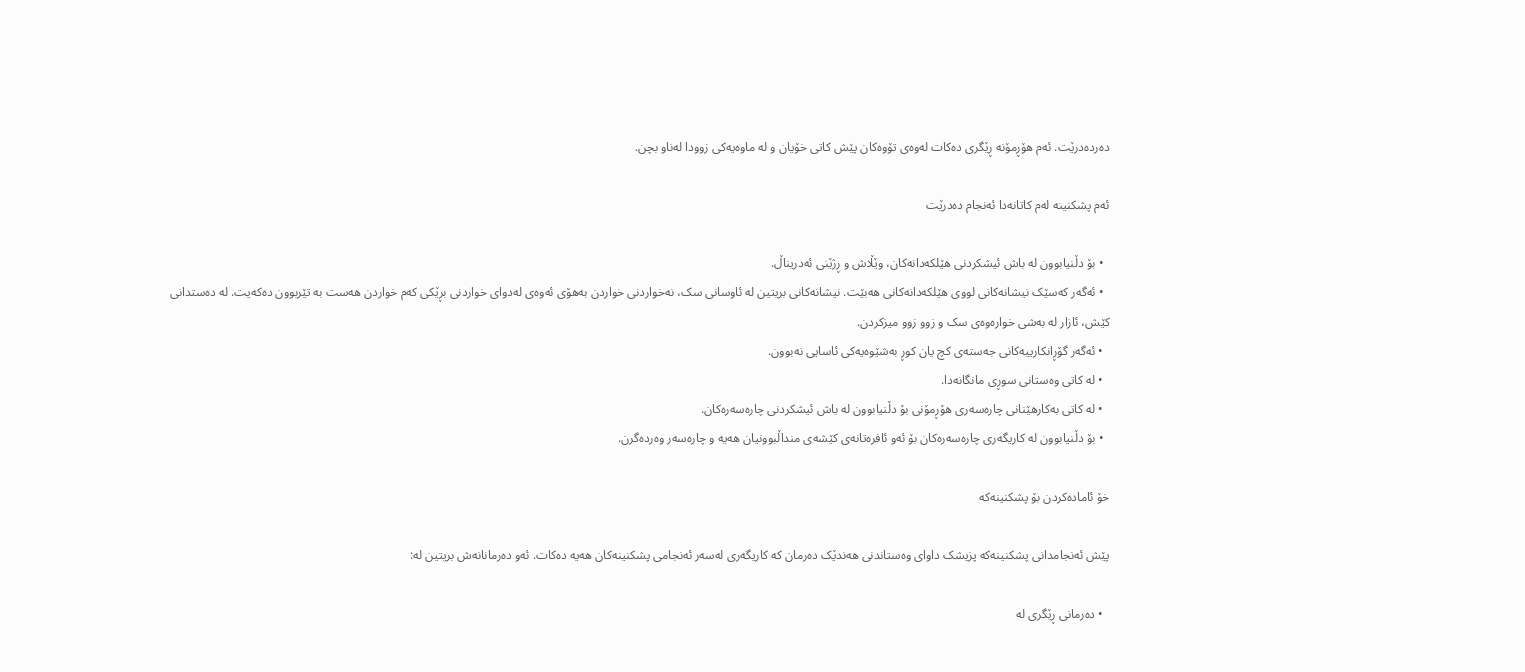دەردەدرێت. ئەم هۆڕمۆنە ڕێگری دەکات لەوەی تۆوەکان پێش کاتی خۆیان و لە ماوەیەکی زوودا لەناو بچن.

ئەم پشکنینە لەم کاتانەدا ئەنجام دەدرێت

  • بۆ دڵنیابوون لە باش ئیشکردنی هێلکەدانەکان، وێڵاش و ڕژێنی ئەدریناڵ.
  • ئەگەر کەسێک نیشانەکانی لووی هێلکەدانەکانی هەبێت. نیشانەکانی بریتین لە ئاوسانی سک، نەخواردنی خواردن بەهۆی ئەوەی لەدوای خواردنی بڕێکی کەم خواردن هەست بە تێربوون دەکەیت. لە دەستدانی کێش، ئازار لە بەشی خوارەوەی سک و زوو زوو میزکردن.
  • ئەگەر گۆڕانکارییەکانی جەستەی کچ یان کوڕ بەشێوەیەکی ئاسایی نەبوون.
  • لە کاتی وەستانی سوڕی مانگانەدا.
  • لە کاتی بەکارهێنانی چارەسەری هۆڕمۆنی بۆ دڵنیابوون لە باش ئیشکردنی چارەسەرەکان.
  • بۆ دڵنیابوون لە کاریگەری چارەسەرەکان بۆ ئەو ئافرەتانەی کێشەی منداڵبوونیان هەیە و چارەسەر وەردەگرن.

خۆ ئامادەکردن بۆ پشکنینەکە

پێش ئەنجامدانی پشکنینەکە پزیشک داوای وەستاندنی هەندێک دەرمان کە کاریگەری لەسەر ئەنجامی پشکنینەکان هەیە دەکات. ئەو دەرمانانەش بریتین لە:

  • دەرمانی ڕێگری لە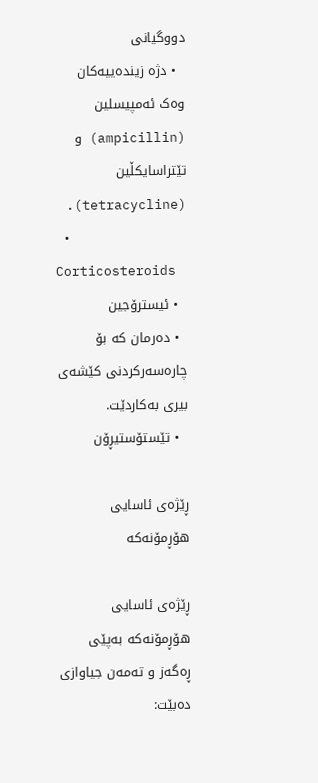دووگیانی
  • دژە زیندەییەکان وەک ئەمپیسلین (ampicillin) و تێتراسایکڵین (tetracycline).
  • Corticosteroids
  • ئیسترۆجین
  • دەرمان کە بۆ چارەسەرکردنی کێشەی بیری بەکاردێت.
  • تێستۆستیڕۆن

ڕێژەی ئاسایی هۆڕمۆنەکە

ڕێژەی ئاسایی هۆڕمۆنەکە بەپێی ڕەگەز و تەمەن جیاوازی دەبێت: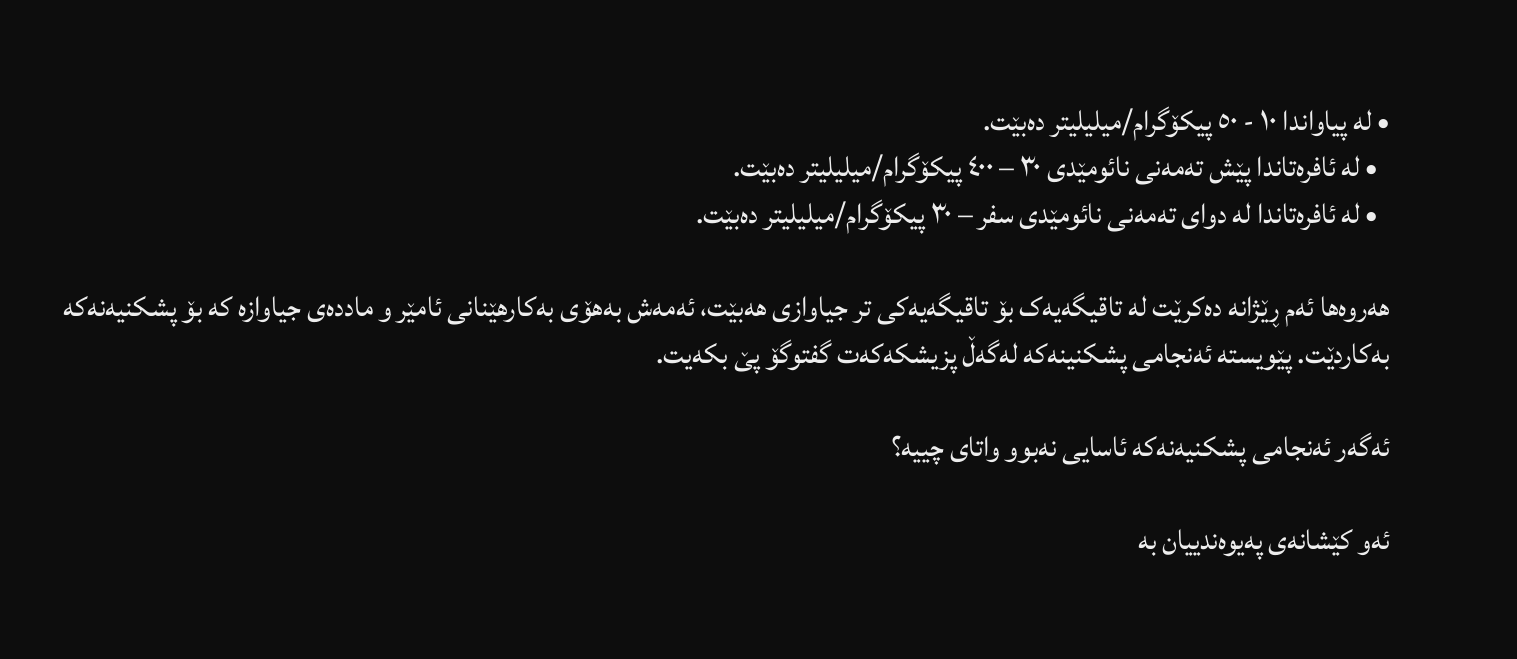• لە پیاواندا ١٠ - ٥٠ پیکۆگرام/میلیلیتر دەبێت.
  • لە ئافرەتاندا پێش تەمەنی نائومێدی ٣٠ – ٤٠٠ پیکۆگرام/میلیلیتر دەبێت.
  • لە ئافرەتاندا لە دوای تەمەنی نائومێدی سفر – ٣٠ پیکۆگرام/میلیلیتر دەبێت.

هەروەها ئەم ڕێژانە دەکرێت لە تاقیگەیەک بۆ تاقیگەیەکی تر جیاوازی هەبێت، ئەمەش بەهۆی بەکارهێنانی ئامێر و ماددەی جیاوازە کە بۆ پشکنیەنەکە بەکاردێت. پێویستە ئەنجامی پشکنینەکە لەگەڵ پزیشکەکەت گفتوگۆ پێ بکەیت.

ئەگەر ئەنجامی پشکنیەنەکە ئاسایی نەبوو واتای چییە؟

ئەو کێشانەی پەیوەندییان بە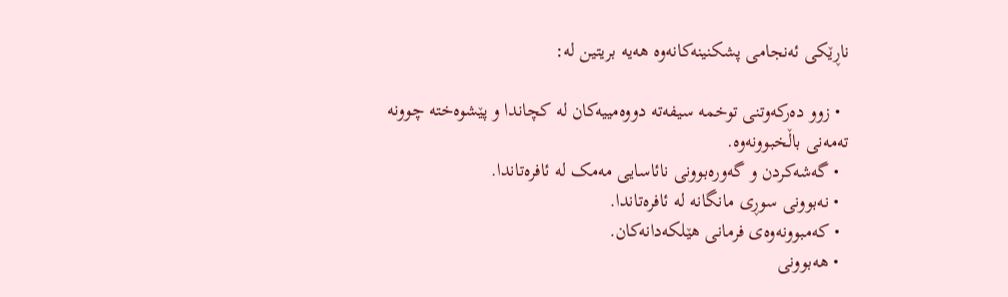ناڕێکی ئەنجامی پشکنینەکانەوە هەیە بریتین لە:

  • زوو دەرکەوتنی توخمە سیفەتە دووەمییەکان لە کچاندا و پێشوەختە چوونە تەمەنی باڵخبوونەوە.
  • گەشەکردن و گەورەبوونی نائاسایی مەمک لە ئافرەتاندا.
  • نەبوونی سوڕی مانگانە لە ئافرەتاندا.
  • کەمبوونەوەی فرمانی هێلکەدانەکان.
  • هەبوونی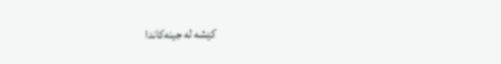کێشە لە جینەکاندا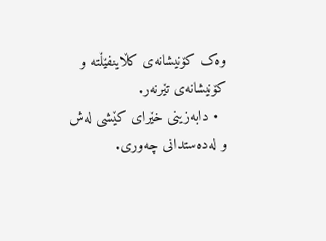وەک کۆنیشانەی کڵاینفێڵتە و کۆنیشانەی تێرنەر.
  • دابەزینی خێرای کێشی لەش و لەدەستدانی چەوری.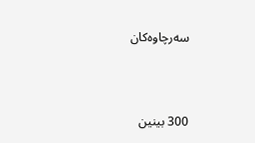سەرچاوەکان



300 بینین